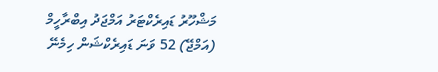މަޝްހޫރު ޑައިރެކްޓަރު އަމްޖަދު އިބްރާހީމް (އަމްޖޭ) 52 ވަނަ ޑައިރެކްޝަން ހިމެނޭ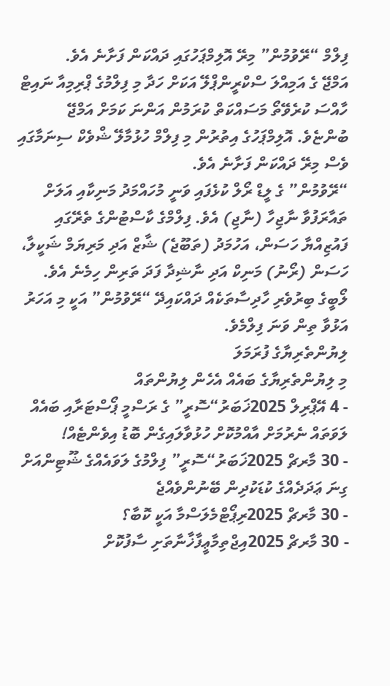ފިލްމް “ރޭވުމުން” މިރޭ އޮލިމްޕަހުގައި ދައްކަން ފަށާނެ އެވެ.
އަމްޖޭ ގެ އަމިއްލަ ސްކްރީންޕްލޭ އަކަށް ހަދާ މި ފިލްމުގެ ޕްރިމިއާ ނައިޓް ހާއްސަ ކުރެވޭތޯ މަސައްކަތް ކުރަމުން އަންނަ ކަމަށް އަމްޖޭ ބުންޏެވެ. އޮލިމްޕަހުގެ އިތުރުން މި ފިލްމް ހުޅުމާލޭ ޝްވެކް ސިނަމާގައި ވެސް މިރޭ ދައްކަން ފަށާނެ އެވެ.
“ރޭވުމުން” ގެ ލީޑް ރޯލް ކުޅެފައި ވަނީ މުހައްމަދު މަނިކާއި އަލަށް ތައާރަފުވާ ނާޖިހާ (ނާޖި) އެވެ. ފިލްމްގެ ކާސްޓުންގެ ތެރޭގައި ފައުޒިއްޔާ ހަސަން، އަހުމަދު (ތަބޫޖެ) ޝާޒް އަދި މަރިޔަމް ޝަކީލާ، ހަސަން (ރޯނު) މަނިކް އަދި ނާޝިދާ ފަދަ ތަރިން ހިމެނެ އެވެ.
ލޯބީގެ ބިރުވެރި ހާދިސާތަކެއް ދައްކައިދޭ “ރޭވުމުން” އަކީ މި އަހަރު އަޅުވާ ތިން ވަނަ ފިލްމެވެ.
ލިޔުންތެރިޔާގެ ފުރަމަލަ
މި ލިޔުންތެރިޔާގެ ބައެއް އެހެން ލިޔުންތައް
- 4 އޭޕްރިލް 2025ޚަބަރު“ސޮރީ” ގެ ރަސްމީ ޕޯސްޓަރާއި ބައެއް ލަވަތައް ނެރުމަށް އާއްމުކޮށް ހުޅުވާލައިގެން ބޮޑު އިވެންޓެއް!
- 30 މާރޗް 2025ޚަބަރު“ސޮރީ” ފިލްމުގެ ލަވައެއްގެ ޝޫޓިންއަށް ގިނަ ޢަދަދެއްގެ ކުޑަކުދިން ބޭނުންވެއްޖެ
- 30 މާރޗް 2025ރިޕޯޓްމެލަސްމާ އަކީ ކޮބާ؟
- 30 މާރޗް 2025އިޖްތިމާޢީފާޚާނާތަށި ސާފުކޮށް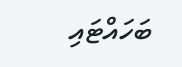ބަހައްޓައި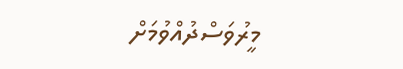މީރުވަސްދުއްވުމަށް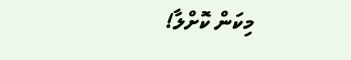މިކަން ކޮށްލާ!